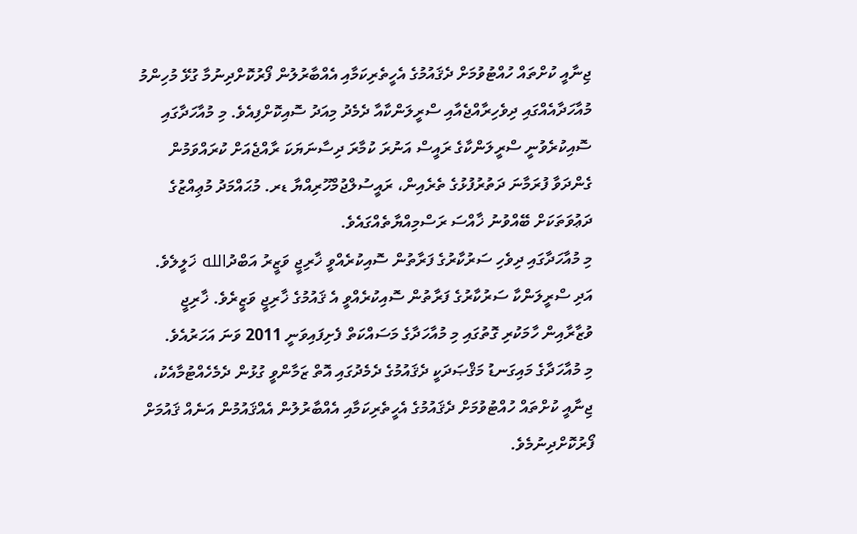ޖިނާއީ ކުށްތައް ހުއްޓުވުމަށް ދެޤައުމުގެ އެހީތެރިކަމާއި އެއްބާރުލުން ފޯރުކޮށްދިނުމާ ގުޅޭ މުހިންމު މުއާހަދާއެއްގައި ދިވެހިރާއްޖެއާއި ސްރީލަންކާއާ ދެމެދު މިއަދު ސޮއިކޮށްފިއެވެ. މި މުއާހަދާގައި ސޮއިކުރެވުނީ ސްރީލަންކާގެ ރައީސް އަނުރަ ކުމާރަ ދިސާނަޔަކަ ރާއްޖެއަށް ކުރައްވަމުން ގެންދަވާ ފުރަމާނަ ދަތުރުފުޅުގެ ތެރެއިން، ރައީސުލްޖުމްހޫރިއްޔާ ޑރ. މުޙައްމަދު މުޢިއްޒުގެ ދަޢުވަތަކަށް ބޭއްވުނު ޚާއްސަ ރަސްމިއްޔާތެއްގައެވެ.
މި މުއާހަދާގައި ދިވެހި ސަރުކާރުގެ ފަރާތުން ސޮއިކުރެއްވީ ޚާރިޖީ ވަޒީރު އަބްދުالله ޚަލީލެވެ. އަދި ސްރީލަންކާ ސަރުކާރުގެ ފަރާތުން ސޮއިކުރެއްވީ އެ ޤައުމުގެ ޚާރިޖީ ވަޒީރެވެ. ޚާރިޖީ ވުޒާރާއިން ހާމަކުރި ގޮތުގައި މި މުއާހަދާގެ މަސައްކަތް ފެށިފައިވަނީ 2011 ވަނަ އަހަރުއެވެ.
މި މުއާހަދާގެ މައިގަނޑު މަޤްޞަދަކީ ދެޤައުމުގެ ދެމެދުގައި އޮތް ޒަމާންވީ ގުޅުން ދެމެހެއްޓުމާއެކު، ޖިނާއީ ކުށްތައް ހުއްޓުވުމަށް ދެޤައުމުގެ އެހީތެރިކަމާއި އެއްބާރުލުން އެއްޤައުމުން އަނެއް ޤައުމަށް ފޯރުކޮށްދިނުމެވެ.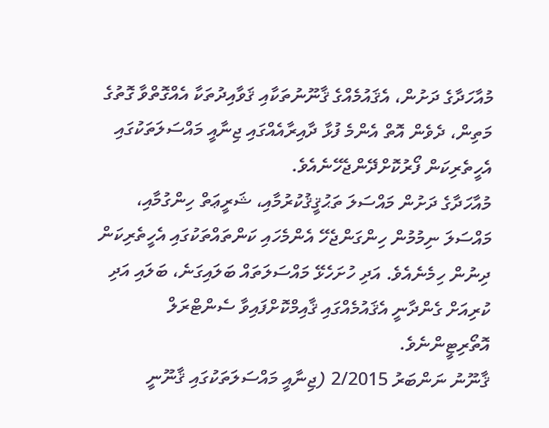މުއާހަދާގެ ދަށުން، އެޤައުމެއްގެ ޤާނޫނުތަކާއި ޤަވާއިދުތަކާ އެއްގޮތްވާ ގޮތުގެ މަތިން، ދެވެން އޮތް އެންމެ ފުޅާ ދާއިރާއެއްގައި ޖިނާއީ މައްސަލަތަކުގައި އެހީތެރިކަން ފޯރުކޮށްދޭންޖެހޭނެއެވެ.
މުއާހަދާގެ ދަށުން މައްސަލަ ތަޙުޤީޤުކުރުމާއި، ޝަރީޢަތް ހިންގުމާއި، މައްސަލަ ނިމުމުން ހިންގަންޖެހޭ އެންމެހައި ކަންތައްތަކުގައި އެހީތެރިކަން ދިނުން ހިމެނެއެވެ. އަދި ހުށަހެޅޭ މައްސަލަތައް ބަލައިގަނެ، ބަލައި އަދި ކުރިއަށް ގެންދާނީ އެޤައުމެއްގައި ޤާއިމްކޮށްފައިވާ ސެންޓްރަލް އޮތޯރިޓީންނެވެ.
ޤާނޫނު ނަންބަރު 2/2015 (ޖިނާއީ މައްސަލަތަކުގައި ޤާނޫނީ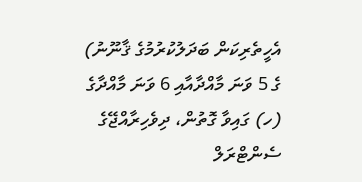އެހީތެރިކަން ބަދަލުކުރުމުގެ ޤާނޫނު) ގެ 5 ވަނަ މާއްދާއާއި 6 ވަނަ މާއްދާގެ (ހ) ގައިވާ ގޮތުން، ދިވެހިރާއްޖޭގެ ސެންޓްރަލް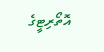އޮތޯރިޓީގެ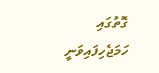ގޮތުގައި ހަމަޖެހިފައިވަނީ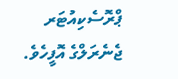ޕްރޮސެކިއުޓަރ ޖެނެރަލްގެ އޮފީހެވެ.